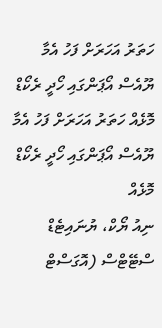ހަތަރު އަހަރަށް ފަހު އެމާ ޔޫއެސް އޯޕަންގައި ހޯދީ ރެކޯޑް މޮޅެއް ހަތަރު އަހަރަށް ފަހު އެމާ ޔޫއެސް އޯޕަންގައި ހޯދީ ރެކޯޑް މޮޅެއް
ނިއު ޔޯކް، ޔުނައިޓެޑް ސްޓޭޓްސް (އޮގަސްޓް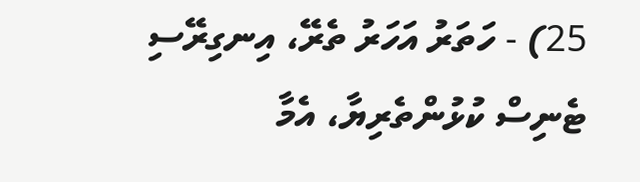25) - ހަތަރު އަހަރު ތެރޭ، އިނގިރޭސި ޓެނިސް ކުޅުންތެރިޔާ، އެމާ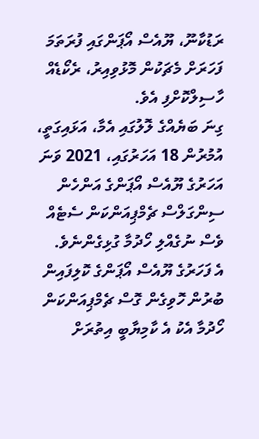ރަޑުކާނޫ، ޔޫއެސް އޯޕަންގައި ފުރަތަމަ ފަހަރަށް މެޗަކުން މޮޅުވިއިރު، ރެކޯޑެއް ހާސިލްކޮށްފި އެވެ.
ގިނަ ބަޔެއްގެ ލޮލުގައި އެމާ، އަޅައިގަތީ، އުމުރުން 18 އަހަރުގައި، 2021 ވަނަ އަހަރުގެ ޔޫއެސް އޯޕަންގެ އަންހެން ސިންގަލްސް ޗެމްޕިއަންކަން ސެޓެއް ވެސް ނުގެއްލި ހޯދުމާ ގުޅިގެންނެވެ.
އެ ފަހަރުގެ ޔޫއެސް އޯޕަންގެ ކޮލިފައިން ބުރުން ހޮވިގެން ގޮސް ޗެމްޕިއަންކަން ހޯދުމާ އެކު އެ ކާމިޔާބީ އިތުރަށް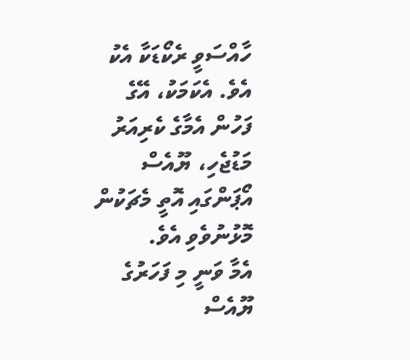ހާއްސަވީ ރެކޯޑަކާ އެކު އެވެ. އެކަމަކު، އޭގެ ފަހުން އެމާގެ ކެރިއަރު މަޑުޖެހި، ޔޫއެސް އޯޕަންގައި އޮތީ މެޗަކުން މޮޅުނުވެވި އެވެ.
އެމާ ވަނީ މި ފަހަރުގެ ޔޫއެސް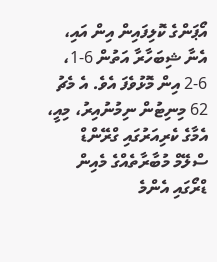އޯޕަންގެ ކޮލިފައިން އިން އައި، އެނާ ޝިބަހާރާ އަތުން 6-1، 6-2 އިން މޮޅުވެފަ އެވެ. އެ މެޗު 62 މިނިޓުން ނިމުނުއިރު، މިއީ، އެމާގެ ކެރިއަރުގައި ގްރޭންޑް ސްލޭމް މުބާރާތެއްގެ މެއިން ޑްރޯގައި އެންމެ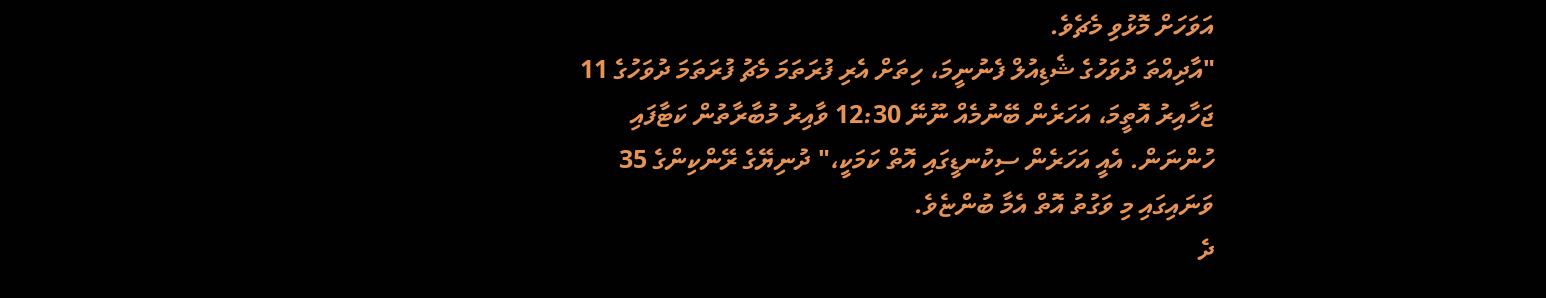އަވަހަށް މޮޅުވި މެޗެވެ.
"އާދިއްތަ ދުވަހުގެ ޝެޑިއުލް ފެނުނީމަ، ހިތަށް އެރި ފުރަތަމަ މެޗު ފުރަތަމަ ދުވަހުގެ 11 ޖަހާއިރު އޮތީމަ، އަހަރެން ބޭނުމެއް ނޫނޭ 12:30 ވާއިރު މުބާރާތުން ކަޓާފައި ހުންނަން. އެއީ އަހަރެން ސިކުނޑީގައި އޮތް ކަމަކީ،" ދުނިޔޭގެ ރޭންކިންގެ 35 ވަނައިގައި މި ވަގުތު އޮތް އެމާ ބުންޏެވެ.
ދެ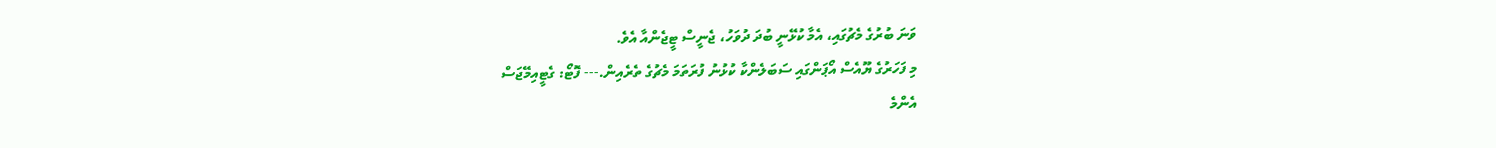ވަނަ ބުރުގެ މެޗުގައި، އެމާ ކުޅޭނީ ބުދަ ދުވަހު، ޖެނީސް ޓީޖެންއާ އެވެ.
މި ފަހަރުގެ ޔޫއެސް އޯޕަންގައި ސަބަލެންކާ ކުޅުނު ފުރަތަމަ މެޗުގެ ތެރެއިން.--- ފޮޓޯ: ގެޓީއިމޭޖަސް
އެންމެ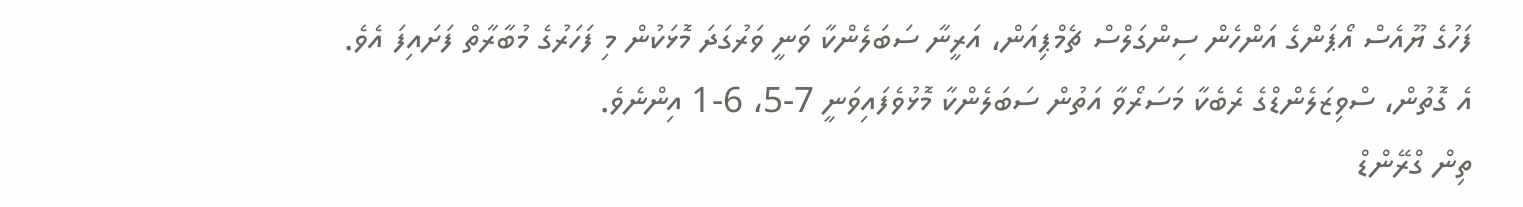ފަހުގެ ޔޫއެސް އޯޕަންގެ އަންހެން ސިންގަލްސް ޗެމްޕިއަން، އަރީނާ ސަބަލެންކާ ވަނީ ވަރުގަދަ މޮޅަކުން މި ފަހަރުގެ މުބާރާތް ފަށައިފަ އެވެ.
އެ ގޮތުން، ސްވިޒަލެންޑްގެ ރެބެކާ މަސަރޯވާ އަތުން ސަބަލެންކާ މޮޅުވެފައިވަނީ 7-5، 6-1 އިންނެވެ.
ތިން ގްރޭންޑް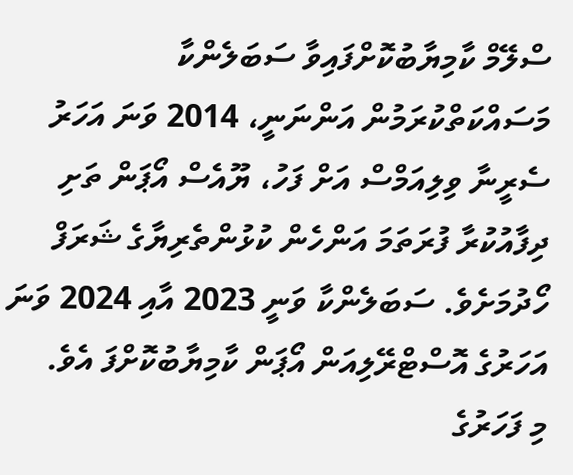ސްލޭމް ކާމިޔާބުކޮށްފައިވާ ސަބަލެންކާ މަސައްކަތްކުރަމުން އަންނަނީ، 2014 ވަނަ އަހަރު ސެރީނާ ވިލިއަމްސް އަށް ފަހު، ޔޫއެސް އޯޕަން ތަށި ދިފާއުކުރާ ފުރަތަމަ އަންހެން ކުޅުންތެރިޔާގެ ޝަރަފް ހޯދުމަށެވެ. ސަބަލެންކާ ވަނީ 2023 އާއި 2024 ވަނަ އަހަރުގެ އޮސްޓްރޭލިއަން އޯޕަން ކާމިޔާބުކޮށްފަ އެވެ.
މި ފަހަރުގެ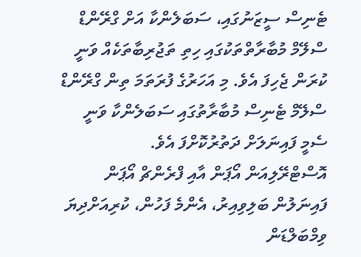ޓެނިސް ސީޒަނުގައި، ސަބަލެންކާ އަށް ގްރޭންޑް ސްލޭމް މުބާރާތްތަކުގައި ހިތި ތަޖުރިބާތަކެއް ވަނީ ކުރަން ޖެހިފަ އެވެ. މި އަހަރުގެ ފުރަތަމަ ތިން ގްރޭންޑް ސްލޭމް ޓެނިސް މުބާރާތުގައި ސަބަލެންކާ ވަނީ ސެމީ ފައިނަލަށް ދަތުރުކޮށްފަ އެވެ.
އޮސްޓްރޭލިއަން އޯޕަން އާއި ފްރެންޗް އޯޕަން ފައިނަލުން ބަލިވިއިރު، އެންމެ ފަހުން، ކުރިއަށްދިޔަ ވިމްބަލްޑަން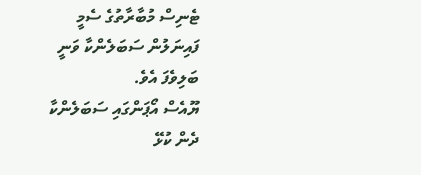ޓެނިސް މުބާރާތުގެ ސެމީ ފައިނަލުން ސަބަލެންކާ ވަނީ ބަލިވެފަ އެވެ.
ޔޫއެސް އޯޕަންގައި ސަބަލެންކާ ދެން ކުޅޭ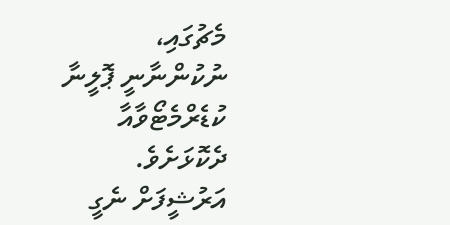މެޗުގައި، ނުކުންނާނީ ޕޮލީނާ ކުޑެރްމެޓޯވާއާ ދެކޮޅަށެވެ.
އަރުޝީފަށް ނެގީ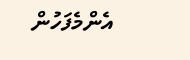އެންމެފަހުން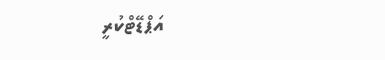އަޕްޑޭޓްކުރީ